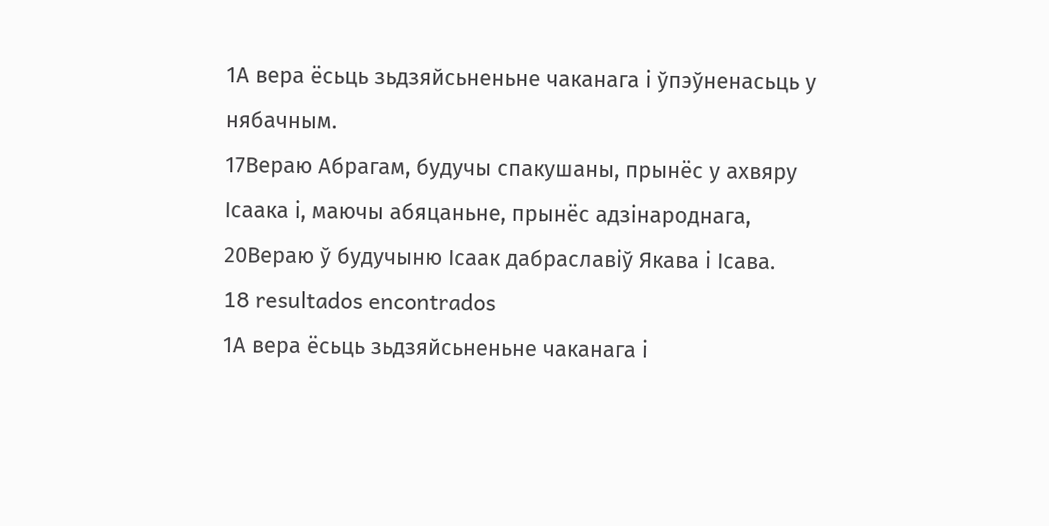1А вера ёсьць зьдзяйсьненьне чаканага і ўпэўненасьць у нябачным.
17Вераю Абрагам, будучы спакушаны, прынёс у ахвяру Ісаака і, маючы абяцаньне, прынёс адзінароднага,
20Вераю ў будучыню Ісаак дабраславіў Якава і Ісава.
18 resultados encontrados
1А вера ёсьць зьдзяйсьненьне чаканага і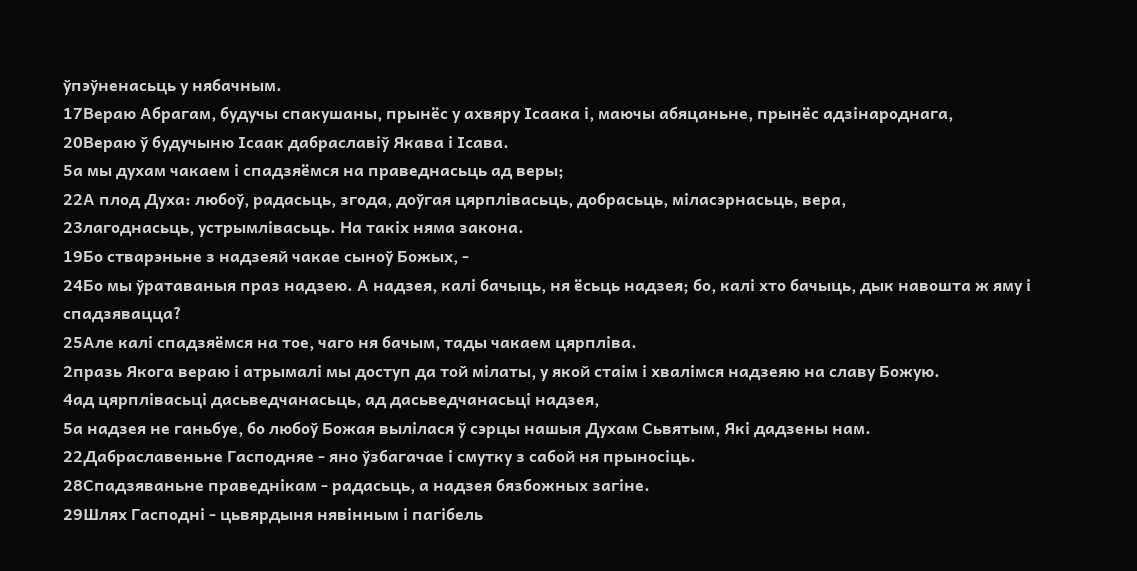ўпэўненасьць у нябачным.
17Вераю Абрагам, будучы спакушаны, прынёс у ахвяру Ісаака і, маючы абяцаньне, прынёс адзінароднага,
20Вераю ў будучыню Ісаак дабраславіў Якава і Ісава.
5а мы духам чакаем і спадзяёмся на праведнасьць ад веры;
22А плод Духа: любоў, радасьць, згода, доўгая цярплівасьць, добрасьць, міласэрнасьць, вера,
23лагоднасьць, устрымлівасьць. На такіх няма закона.
19Бо стварэньне з надзеяй чакае сыноў Божых, -
24Бо мы ўратаваныя праз надзею. А надзея, калі бачыць, ня ёсьць надзея; бо, калі хто бачыць, дык навошта ж яму і спадзявацца?
25Але калі спадзяёмся на тое, чаго ня бачым, тады чакаем цярпліва.
2празь Якога вераю і атрымалі мы доступ да той мілаты, у якой стаім і хвалімся надзеяю на славу Божую.
4ад цярплівасьці дасьведчанасьць, ад дасьведчанасьці надзея,
5а надзея не ганьбуе, бо любоў Божая вылілася ў сэрцы нашыя Духам Сьвятым, Які дадзены нам.
22Дабраславеньне Гасподняе - яно ўзбагачае і смутку з сабой ня прыносіць.
28Спадзяваньне праведнікам - радасьць, а надзея бязбожных загіне.
29Шлях Гасподні - цьвярдыня нявінным і пагібель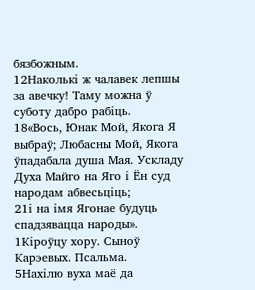бязбожным.
12Наколькі ж чалавек лепшы за авечку! Таму можна ў суботу дабро рабіць.
18«Вось, Юнак Мой, Якога Я выбраў; Любасны Мой, Якога ўпадабала душа Мая. Ускладу Духа Майго на Яго і Ён суд народам абвесьціць;
21і на імя Ягонае будуць спадзявацца народы».
1Кіроўцу хору. Сыноў Карэевых. Псальма.
5Нахілю вуха маё да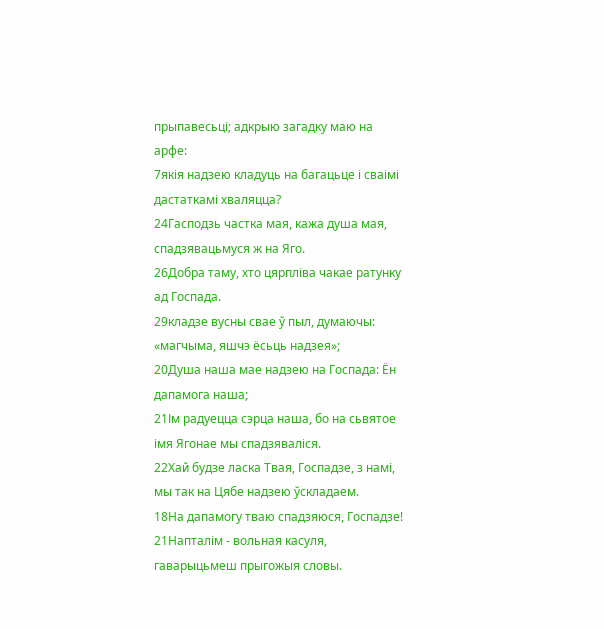прыпавесьці; адкрыю загадку маю на арфе:
7якія надзею кладуць на багацьце і сваімі дастаткамі хваляцца?
24Гасподзь частка мая, кажа душа мая, спадзявацьмуся ж на Яго.
26Добра таму, хто цярпліва чакае ратунку ад Госпада.
29кладзе вусны свае ў пыл, думаючы: «магчыма, яшчэ ёсьць надзея»;
20Душа наша мае надзею на Госпада: Ён дапамога наша;
21Ім радуецца сэрца наша, бо на сьвятое імя Ягонае мы спадзяваліся.
22Хай будзе ласка Твая, Госпадзе, з намі, мы так на Цябе надзею ўскладаем.
18На дапамогу тваю спадзяюся, Госпадзе!
21Напталім - вольная касуля, гаварыцьмеш прыгожыя словы.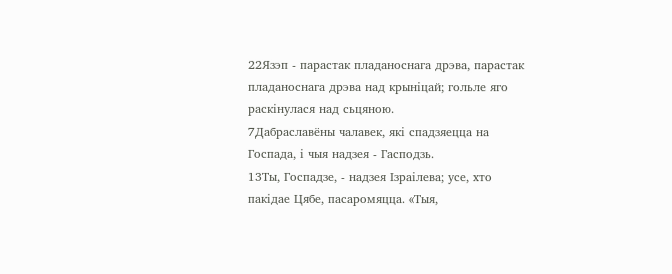22Язэп - парастак пладаноснага дрэва, парастак пладаноснага дрэва над крыніцай; гольле яго раскінулася над сьцяною.
7Дабраславёны чалавек, які спадзяецца на Госпада, і чыя надзея - Гасподзь.
13Ты, Госпадзе, - надзея Ізраілева; усе, хто пакідае Цябе, пасаромяцца. «Тыя,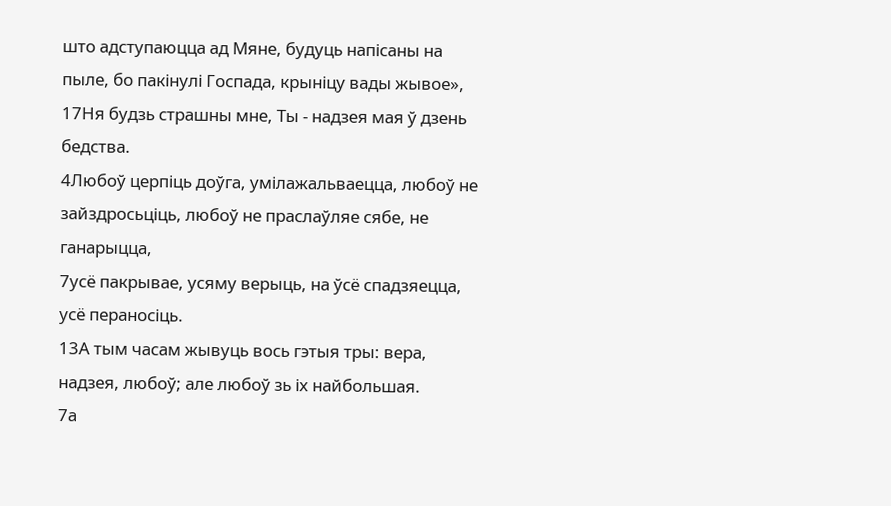што адступаюцца ад Мяне, будуць напісаны на пыле, бо пакінулі Госпада, крыніцу вады жывое»,
17Ня будзь страшны мне, Ты - надзея мая ў дзень бедства.
4Любоў церпіць доўга, умілажальваецца, любоў не зайздросьціць, любоў не праслаўляе сябе, не ганарыцца,
7усё пакрывае, усяму верыць, на ўсё спадзяецца, усё пераносіць.
13А тым часам жывуць вось гэтыя тры: вера, надзея, любоў; але любоў зь іх найбольшая.
7а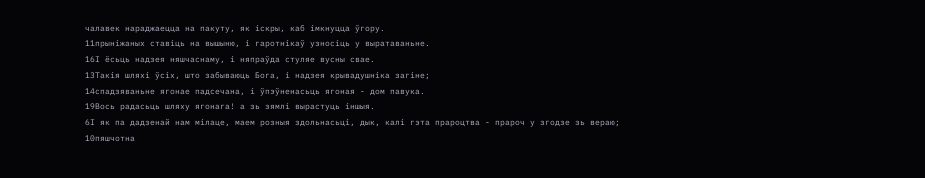чалавек нараджаецца на пакуту, як іскры, каб імкнуцца ўгору.
11прыніжаных ставіць на вышыню, і гаротнікаў узносіць у выратаваньне.
16І ёсьць надзея няшчаснаму, і няпраўда стуляе вусны свае.
13Такія шляхі ўсіх, што забываюць Бога, і надзея крывадушніка загіне;
14спадзяваньне ягонае падсечана, і ўпэўненасьць ягоная - дом павука.
19Вось радасьць шляху ягонага! а зь зямлі вырастуць іншыя.
6І як па дадзенай нам мілаце, маем розныя здольнасьці, дык, калі гэта прароцтва - прароч у згодзе зь вераю;
10пяшчотна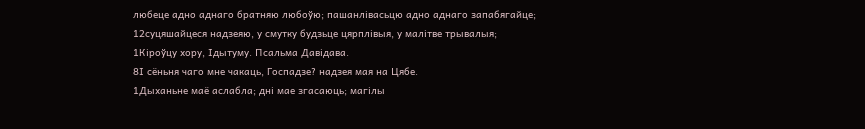любеце адно аднаго братняю любоўю; пашанлівасьцю адно аднаго запабягайце;
12суцяшайцеся надзеяю, у смутку будзьце цярплівыя, у малітве трывалыя;
1Кіроўцу хору, Ідытуму. Псальма Давідава.
8І сёньня чаго мне чакаць, Госпадзе? надзея мая на Цябе.
1Дыханьне маё аслабла; дні мае згасаюць; магілы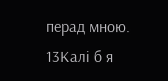перад мною.
13Калі б я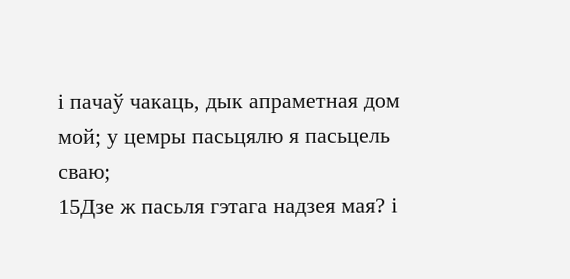і пачаў чакаць, дык апраметная дом мой; у цемры пасьцялю я пасьцель сваю;
15Дзе ж пасьля гэтага надзея мая? і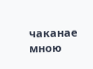чаканае мною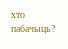хто пабачыць?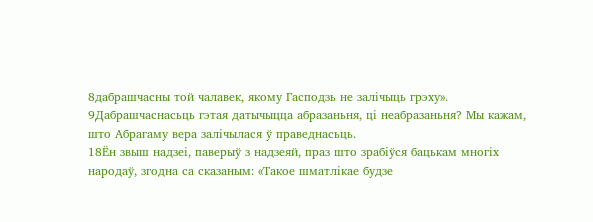8дабрашчасны той чалавек, якому Гасподзь не залічыць грэху».
9Дабрашчаснасьць гэтая датычыцца абразаньня, ці неабразаньня? Мы кажам, што Абрагаму вера залічылася ў праведнасьць.
18Ён звыш надзеі, паверыў з надзеяй, праз што зрабіўся бацькам многіх народаў, згодна са сказаным: «Такое шматлікае будзе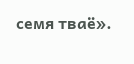семя тваё».